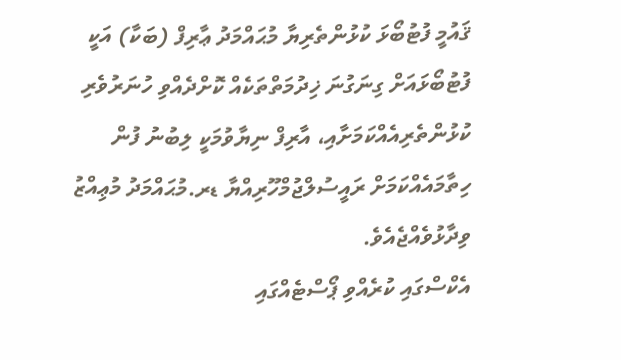ޤައުމީ ފުޓުބޯޅަ ކުޅުންތެރިޔާ މުޙައްމަދު ޢާރިފް (ބަކާ) އަކީ ފުޓުބޯޅައަށް ގިނަގުނަ ޚިދުމަތްތަކެއް ކޮށްދެއްވި ހުނަރުވެރި ކުޅުންތެރިއެއްކަމަށާއި، އާރިފް ނިޔާވުމަކީ ލިބުނު ފުން ހިތާމައެއްކަމަށް ރައީސުލްޖުމްހޫރިއްޔާ ޑރ.މުޙައްމަދު މުޢިއްޒު ވިދާޅުވެއްޖެއެވެ.
އެކްސްގައި ކުރެއްވި ޕޯސްޓެއްގައި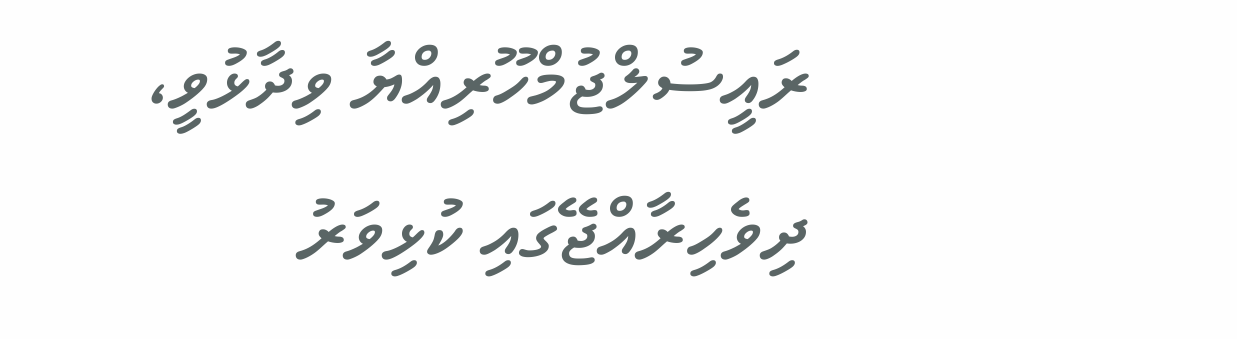ރައީސުލްޖުމްހޫރިއްޔާ ވިދާޅުވީ، ދިވެހިރާއްޖޭގައި ކުޅިވަރު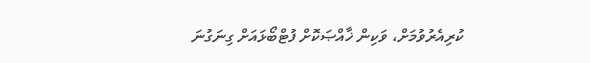ކުރިއެރުވުމަށް، ވަކިން ޚާއްޞަކޮށް ފުޓްބޯޅައަށް ގިނަގުނަ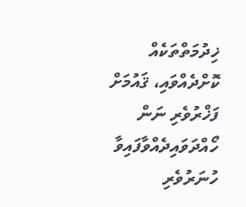ޚިދުމަތްތަކެއް ކޮށްދެއްވައި، ޤައުމަށް ފަޚްރުވެރި ނަން ހޯއްދަވައިދެއްވާފައިވާ ހުނަރުވެރި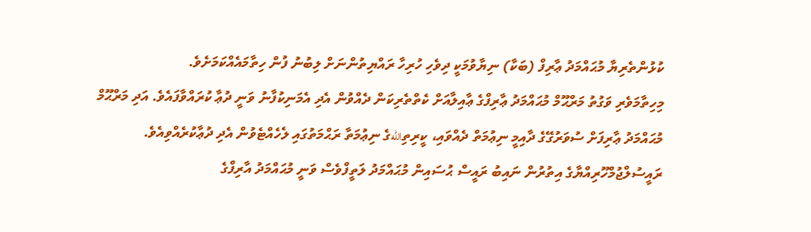ކުޅުންތެރިޔާ މުޙައްމަދު ޢާރިފް (ބަކާ) ނިޔާވުމަކީ ދިވެހި ހުރިހާ ރައްޔިތުންނަށް ލިބުނު ފުން ހިތާމައެއްކަމަށެވެ.
މިހިތާމަވެރި ވަގުތު މަރްޙޫމް މުޙައްމަދު ޢާރިފްގެ ޢާއިލާއަށް ކެތްތެރިކަން ދެއްވުން އެދި އެމަނިކުފާނު ވަނީ ދުޢާ ކުރައްވާފައެވެ. އަދި މަރްޙޫމް މުޙައްމަދު ޢާރިފަށް ސުވަރުގޭގެ ދާއިމީ ނިޢުމަތް ދެއްވައި، ކީރިތިاللهގެ ނިޢުމަތާ ރަޙްމަތުގައި ލެހެއްޓެވުން އެދި ދުޢާކުރެއްވިއެވެ.
ރައީސުލްޖުމްހޫރިއްޔާގެ އިތުރުން ނައިބު ރައީސް ޙުސައިން މުޙައްމަދު ލަތީފްވެސް ވަނީ މުޙައްމަދު އާރިފްގެ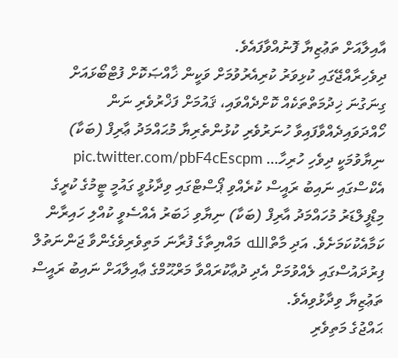އާއިލާއަށް ތަޢުޒިޔާ ފޮނުއްވާފައެވެ.
ދިވެހިރާއްޖޭގައި ކުޅިވަރު ކުރިއެރުވުމަށް ވަކީން ޚާއްޞަކޮށް ފުޓްބޯޅައަށް ގިނަގުނަ ޚިދުމަތްތަކެއް ކޮށްދެއްވައި، ޤައުމަށް ފަޚްރުވެރި ނަން ހޯއްދަވައިދެއްވާފައިވާ ހުނަރުވެރި ކުޅުންތެރިޔާ މުޙައްމަދު ޢާރިފް (ބަކާ) ނިޔާވުމަކީ ދިވެހި ހުރިހާ… pic.twitter.com/pbF4cEscpm
އެކްސްގައި ނައިބު ރައީސް ކުރެއްވި ޕޯސްޓްގައި ވިދާޅުވީ ގައުމީ ޓީމުގެ ކުރީގެ މިޑްފީލްޑަރު މުހައްމަދު އާރިފް (ބަކާ) ނިޔާވި ޚަބަރު އެއްސެވީ ކުއްލި ހައިރާން ކަމާއެކުކަމަށެވެ. އަދި މާތްالله މައްޔިތާގެ ފުރާނަ މަތިވެރިވެގެންވާ ޖަންނަތުލް ފިރުދައުސްގައި ލެއްވުމަށް އެދި ދުޢާކުރައްވާ މަރްޙޫމްގެ ޢާއިލާއަށް ނައިބު ރައީސް ތަޢުޒިޔާ ވިދާޅުވިއެވެ.
ޙައްޖުގެ މަތިވެރި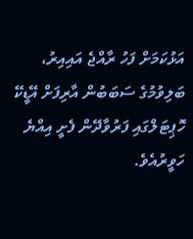އަޅުކަމަށް ފަހު ރާއްޖެ އައިއިރު، ބަލިވުމުގެ ސަބަބުން އާރިފަށް އޭޑީކޭ ހޮޕިޓަލްގައި ފަރުވާދޭން ފެށީ އިއްޔެ ހަވީރުއެވެ.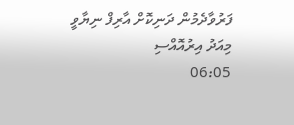ފަރުވާދެމުން ދަނިކޮށް އާރިފް ނިޔާވީ މިއަދު އިރުއޮއްސި
06:05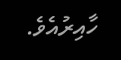ހާއިރުއެވެ.